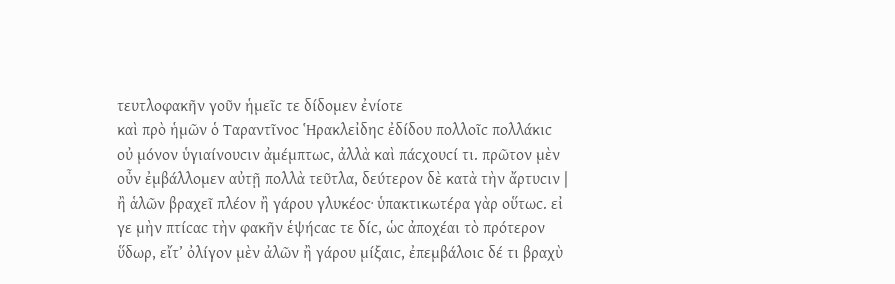τευτλοφακῆν γοῦν ἡμεῖϲ τε δίδομεν ἐνίοτε
καὶ πρὸ ἡμῶν ὁ Ταραντῖνοϲ Ἡρακλεἰδηϲ ἐδίδου πολλοῖϲ πολλάκιϲ
οὐ μόνον ὑγιαίνουϲιν ἀμέμπτωϲ, ἀλλὰ καὶ πάϲχουϲί τι. πρῶτον μὲν
οὖν ἐμβάλλομεν αὐτῇ πολλὰ τεῦτλα, δεύτερον δὲ κατὰ τὴν ἄρτυϲιν |
ἢ ἁλῶν βραχεῖ πλέον ἢ γάρου γλυκέοϲ· ὑπακτικωτέρα γὰρ οὕτωϲ. εἰ
γε μὴν πτίϲαϲ τὴν φακῆν ἑψήϲαϲ τε δίϲ, ὡϲ ἀποχέαι τὸ πρότερον
ὕδωρ, εἴτ’ ὀλίγον μὲν ἀλῶν ἢ γάρου μίξαιϲ, ἐπεμβάλοιϲ δέ τι βραχὺ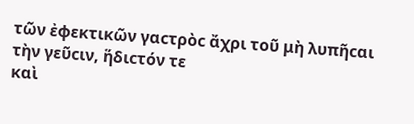τῶν ἐφεκτικῶν γαϲτρὸϲ ἄχρι τοῦ μὴ λυπῆϲαι τὴν γεῦϲιν, ἥδιϲτόν τε
καὶ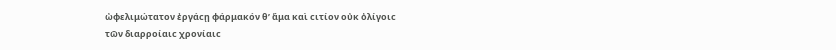ὠφελιμώτατον ἐργάϲῃ φάρμακόν θ’ ἅμα καὶ ϲιτίον οὐκ ὀλίγοιϲ
τῶν διαρροίαιϲ χρονίαιϲ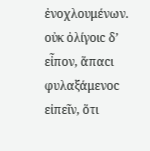ἐνοχλουμένων. οὐκ ὀλίγοιϲ δ’ εἶπον, ἅπαϲι
φυλαξάμενοϲ εἰπεῖν, ὅτι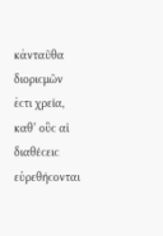κἀνταῦθα διοριϲμῶν ἐϲτι χρεία, καθ’ οὓϲ αἱ
διαθέϲειϲ εὑρεθήϲονται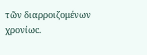τῶν διαρροιζομένων χρονίωϲ.